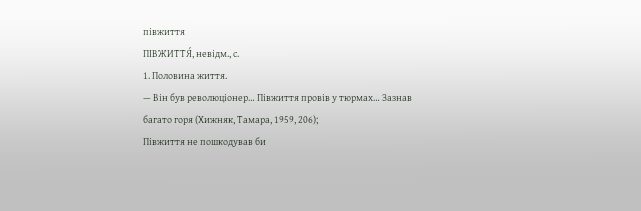півжиття
ПІВЖИТТЯ́, невідм., с.
1. Половина життя.
— Він був революціонер… Півжиття провів у тюрмах… Зазнав багато горя (Хижняк, Тамара, 1959, 206);
Півжиття не пошкодував би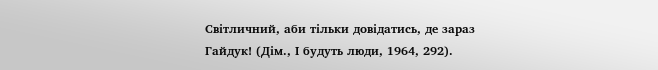Світличний, аби тільки довідатись, де зараз Гайдук! (Дім., І будуть люди, 1964, 292).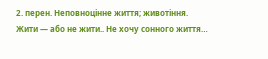2. перен. Неповноцінне життя; животіння.
Жити — або не жити.. Не хочу сонного життя…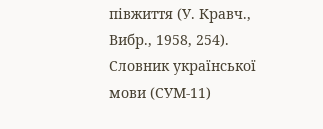півжиття (У. Кравч., Вибр., 1958, 254).
Словник української мови (СУМ-11)